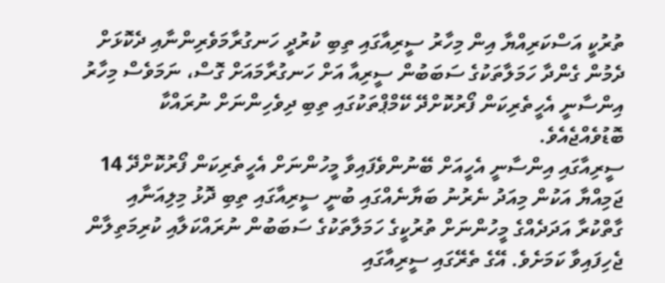ތުރުކީ އަސްކަރިއްޔާ އިން މިހާރު ސީރިއާގައި ތިބި ކުރުދީ ހަނގުރާމަވެރިންނާއި ދެކޮޅަށް ދެމުން ގެންދާ ހަމަލާތަކުގެ ސަބަބުން ސީރިއާ އަށް ހަނގުރާމައަށް ގޮސް، ނަމަވެސް މިހާރު އިންސާނީ އެހީތެރިކަން ފޯރުކޮށްދޭ ކޭމްޕްތަކުގައި ތިބި ދިވެހިންނަށް ނުރައްކާ ބޮޑުވެއްޖެއެވެ.
ސީރިއާގައި އިންސާނީ އެހީއަށް ބޭނުންވެފައިވާ މީހުންނަށް އެހީތެރިކަން ފޯރުކޮށްދޭ 14 ޖަމިއްޔާ އަކުން މިއަދު ނެރުނު ބަޔާނެއްގައި ބުނީ ސީރިއާގައި ތިބި ދޮޅު މިލިއަނާއި ގާތްކުރާ އަދަދެއްގެ މީހުންނަށް ތުރުކީގެ ހަމަލާތަކުގެ ސަބަބުން ނުރައްކަލާއި ކުރިމަތިލާން ޖެހިފައިވާ ކަމަށެވެ. އޭގެ ތެރޭގައި ސީރިއާގައި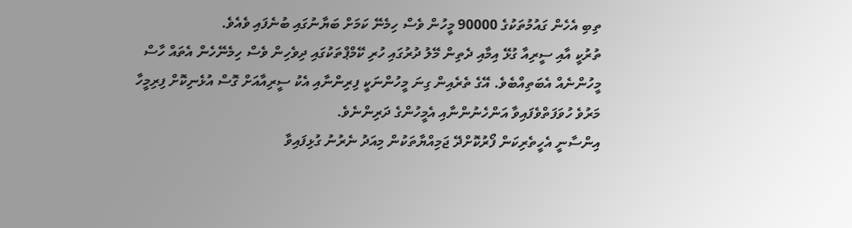ތިބި އެހެން ގައުމުތަކުގެ 90000 މީހުން ވެސް ހިމެނޭ ކަމަށް ބަޔާނުގައި ބުނެފައި ވެއެވެ.
ތުރުކީ އާއި ސީރިއާ ގުޅޭ އިމާއި ދެތިން މޭލު ދުރުގައި ހުރި ކޭމްޕްތަކުގައި ދިވެހިން ވެސް ހިމެނޭހެން އެތައް ހާސް މީހުންނެއް އެބަތިއްބެވެ. އޭގެ ތެރެއިން ގިނަ މީހުންނަކީ ފިރިންނާއި އެކު ސީރިއާއަށް ގޮސް އުޅެނިކޮށް ފިރިމީހާ މަރުވެ ހުވަފަތްވެފައިވާ އަންހެނުންނާއި އެމީހުންގެ ދަރިންނެވެ.
އިންސާނީ އެހީތެރިކަން ފޯރުކޮށްދޭ ޖަމިއްޔާތަކުން މިއަދު ނެރުނު ގުޅިފައިވާ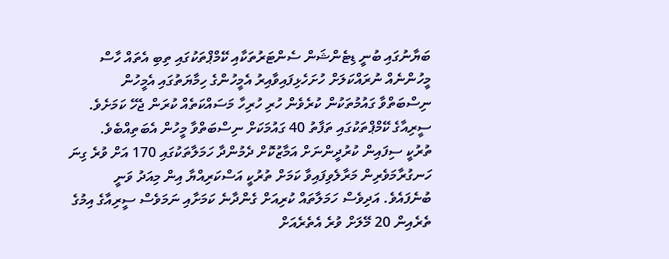ބަޔާނުގައި ބުނީ ޑިޓެންޝަން ސެންޓަރުތަކާއި ކޭމްޕްތަކުގައި ތިބި އެތައް ހާސް މީހުންނެއް ނުރައްކަލަށް ހުށަހެޅިފައިވާއިރު އެމީހުންގެ ހިމާޔަތުގައި އެމީހުން ނިސްބަތްވާ ގައުމުތަކުން ކުރެވެން ހުރި ހުރިހާ މަސައްކަތެއް ކުރަން ޖެހޭ ކަމަށެވެ.
ސީރިއާގެ ކޭމްޕްތަކުގައި ތަފާތު 40 ގައުމަކަށް ނިސްބަތްވާ މީހުން އެބަތިއްބެވެ.
ތުރުކީ ސިފައިން ކުރުދީންނަށް އަމާޒުކޮށް ދެމުންދާ ހަމަލާތަކުގައި 170 އަށް ވުރެ ގިނަ ހަނގުރާމަވެރިން މަރާލެވިފައިވާ ކަމަށް ތުރުކީ އަސްކަރިއްޔާ އިން މިއަދު ވަނީ ބުނެފައެވެ. އަދިވެސް ހަމަލާތައް ކުރިއަށް ގެންދާނެ ކަމަށާއި ނަމަވެސް ސީރިއާގެ އިމުގެ ތެރެއިން 20 މޭލަށް ވުރެ އެތެރެއަށް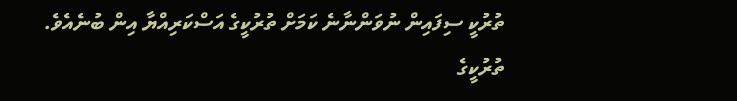ތުރުކީ ސިފައިން ނުވަންނާނެ ކަމަށް ތުރުކީގެ އަސްކަރިއްޔާ އިން ބުނެއެވެ.
ތުރުކީގެ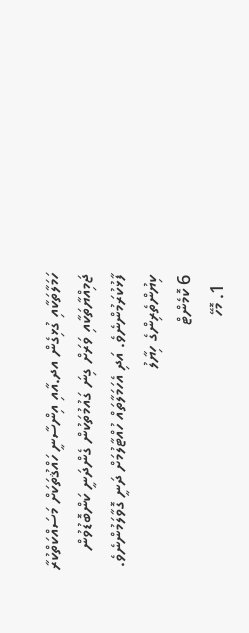ހަމަލާތަކާއި ގުޅިގެން އދ.އާއި އިންސާނީ ހައްޤުތަކަށް މަސައްކަތްކުރާ ޖަމިއްޔާތަކާއި ވަރަށް ގިނަ ގައުމުތަކުން ގެންދަނީ ކަންބޮޑުވުން ފާޅުކުރަމުންނެވެ. އަދި އެހަމަލާތައް ހުއްޓާލުމަށް ދަނީ ގޮވާލަމުންނެވެ.
ކިޔުންތެރިންގެ ހިޔާލު
6 ކޮމެންޓް
  1. މޮހޭ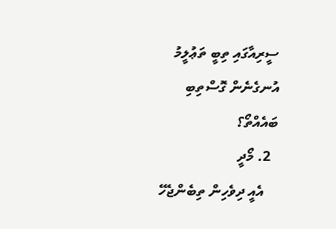ސީރިއާގައި ތިބީ ތަޢުލީމު އުނގެނެން ގޮސްތިބި ބައެއްތޯ؟
  2. މޯދީ
    އެއީ ދިވެހިން ތިބެންޖެހޭ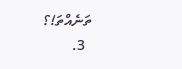ތަނެއްތަ!؟
  3.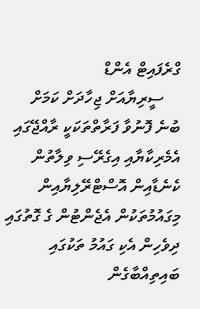ގްރެފައިޓް އެންޑް
    ސީރިޔާއަށް ޖިހާދަށް ކަމަށް ބުނެ ފޮނުވާ ފަރާތްތަކަކީ ރާއްޖޭގައި އެމެރިކާޔާއި އިގެރޭސި ވިލާތުން ކެނެޑާއިން އޮސްޓްރޭލިޔާއިން މިގައުމުތަކުން އެޖެންޓުން ގެ ގޮތުގައި ދިވެހިން އެކި ގައުމު ތަކުގައި ބައިތިއްބާގެން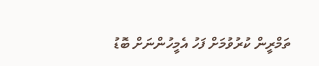ތަމްރީން ކުރުވުމަށް ފަހު އެމީހުންނަށް ބޮޑު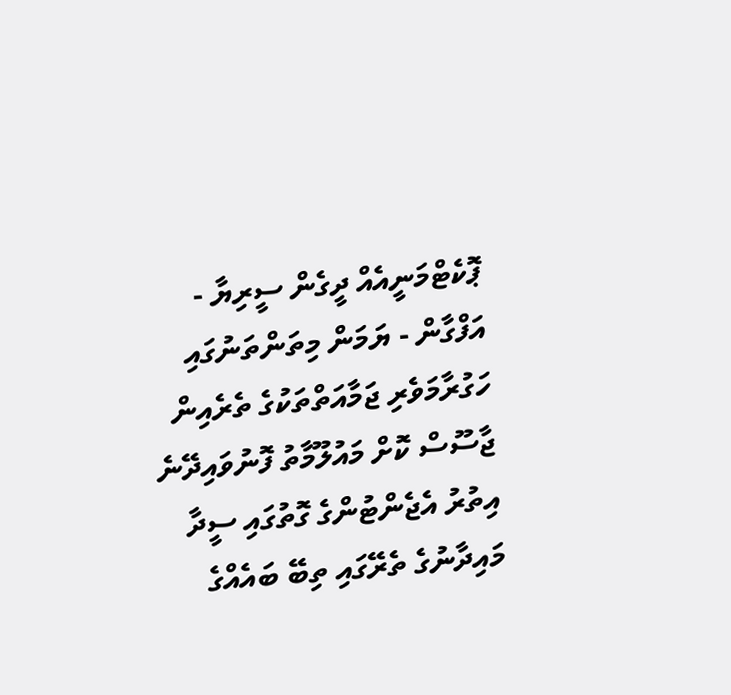ޕޮކެޓްމަނީއެއް ދީގެން ސީރިޔާ - އަފްގާން - ޔަމަން މިތަންތަނުގައި ހަގުރާމަވެރި ޖަމާއަތްތަކުގެ ތެރެއިން ޖާސޫސް ކޮށް މައުލޫމާތު ފޮނުވައިދޭނެ އިތުރު އެޖެންޓުންގެ ގޮތުގައި ސީދާ މައިދާނުގެ ތެރޭގައި ތިބޭ ބައެއްގެ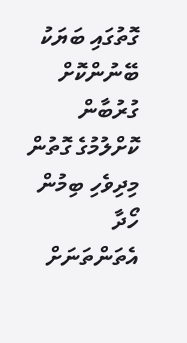ގޮތުގައި ބަޔަކު ބޭނުންކޮށް ގުރުބާން ކޮށްލުމުގެ ގޮތުން މިދިވެހި ބިމުން ހޯދާ އެތަންތަނަށް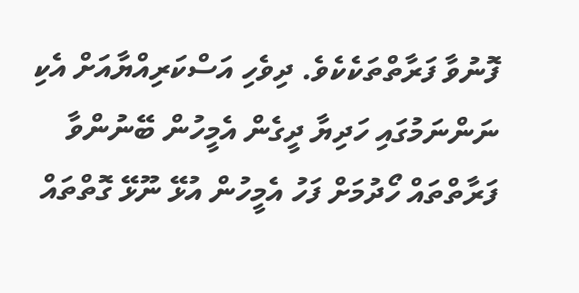ފޮނުވާ ފަރާތްތަކެކެވެ. ދިވެހި އަސްކަރިއްޔާއަށް އެކި ނަންނަމުގައި ހަދިޔާ ދީގެން އެމީހުން ބޭނުންވާ ފަރާތްތައް ހޯދުމަށް ފަހު އެމީހުން އުޅޭ ނޫޅޭ ގޮތްތައް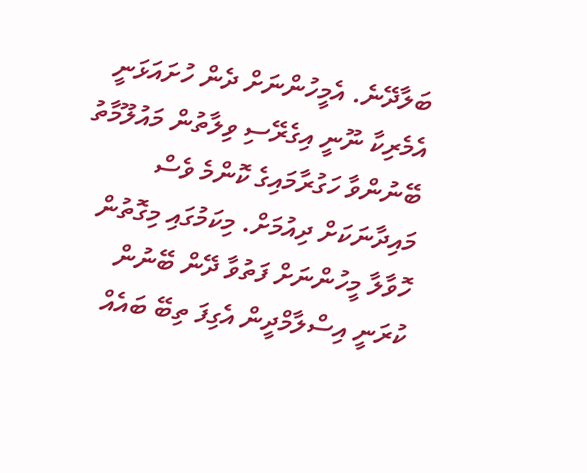ބަލާދޭނެ. އެމީހުންނަށް ދެން ހުށައަޅަނީ އެމެރިކާ ނޫނީ އިގެރޭސި ވިލާތުން މައުލޫމާތު ބޭނުންވާ ހަގުރާމައިގެ ކޮންމެ ވެސް މައިދާނަކަށް ދިއުމަށް. މިކަމުގައި މިގޮތުން ހޮވާލާ މީހުންނަށް ފަތުވާ ދޭން ބޭނުން ކުރަނީ އިސްލާމްދީން އެގިފަ ތިބޭ ބައެއް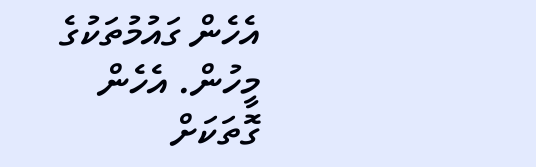އެހެން ގައުމުތަކުގެ މީހުން. އެހެން ގޮތަކަށް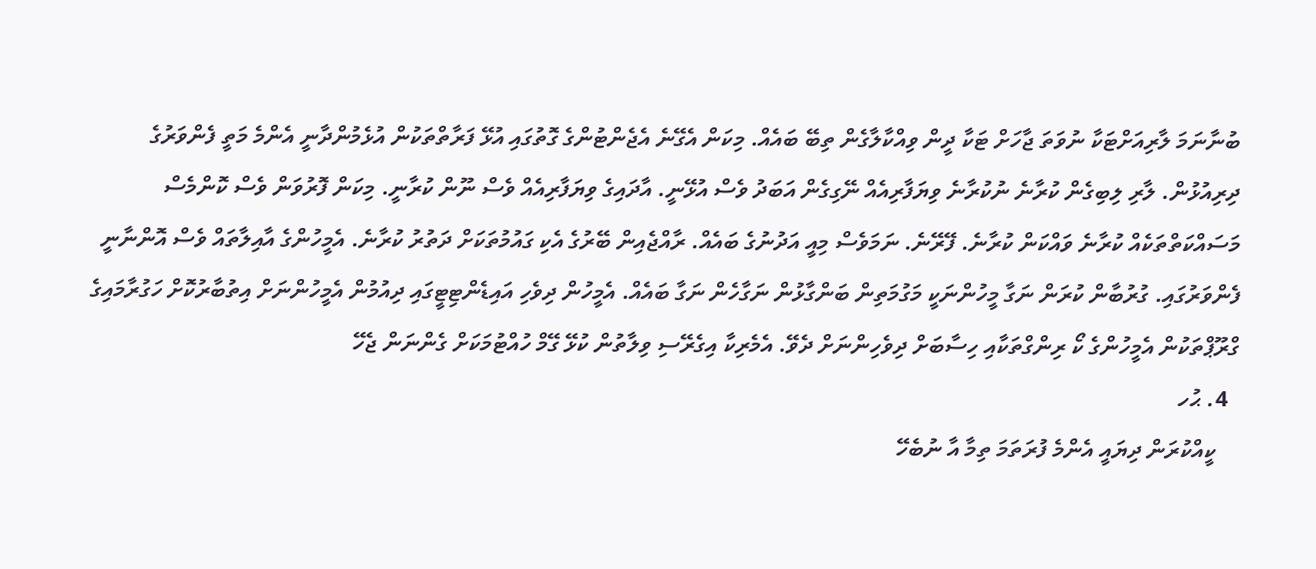ބުނާނަމަ ލާރިއަށްޓަކާ ނުވަތަ ޖާހަށް ޓަކާ ދީން ވިއްކާލާގެން ތިބޭ ބައެއް. މިކަން އެގޭނެ އެޖެންޓުންގެ ގޮތުގައި އުޅޭ ފަރާތްތަކުން އުޅެމުންދާނީ އެންމެ މަތީ ފެންވަރުގެ ދިރިއުޅުން. ލާރި ލިބިގެން ކުރާނެ ނުކުރާނެ ވިޔަފާރިއެއް ނޭގިގެން އަބަދު ވެސް އުޅޭނީ. އާދައިގެ ވިޔަފާރިއެއް ވެސް ނޫން ކުރާނީ. މިކަން ފޮރުވަން ވެސް ކޮންމެސް މަސައްކަތްތަކެއް ކުރާނެ ވައްކަން ކުރާނެ. ފޭރޭނެ. ނަމަވެސް މިއީ އަދުނުގެ ބައެއް. ރާއްޖެއިން ބޭރުގެ އެކި ގައުމުތަކަށް ދަތުރު ކުރާނެ. އެމީހުންގެ އާއިލާތައް ވެސް އޮންނާނީ ފެންވަރުގައި. ގުރުބާން ކުރަން ނަގާ މީހުންނަކީ މަގުމަތިން ބަންގާޅުން ނަގާހެން ނަގާ ބައެއް. އެމީހުން ދިވެހި އައިޑެންޓިޓީގައި ދިއުމުން އެމީހުންނަށް އިތުބާރުކޮށް ހަގުރާމައިގެ ގްރޫޕްތަކުން އެމީހުންގެ ކޯ ރިންގްތަކާއި ހިސާބަށް ދިވެހިންނަށް ދެވޭ. އެމެރިކާ އިގެރޭސި ވިލާތުން ކުޅޭ ގޭމް ހުއްޓުމަކަށް ގެންނަން ޖެހޭ
  4. ޙުހ
    ކީއްކުރަން ދިޔައީ އެންމެ ފުރަތަމަ ތިމާ އާ ނުބެހޭ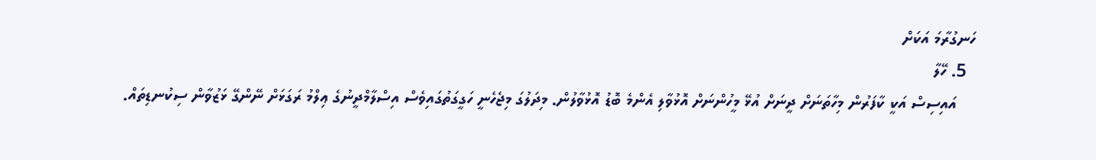ހަނގުރާމަ އަކަށް
  5. ހޭލާ
    އައިސިސް އަކީ ކާފަރުން މިހާތަނަށް ދީނަށް އުޅޭ މީހުންނަށް އޮޅުވާލި އެންމެ ބޮޑު އޮޅުވާލުން. މިދަލުގަ މިޖެހެނީ ހަގީގަތުގައިވެސް އިސްލާމްދީނުގެ ޢިލްމު ރަގަޅަށް ނޭންގޭ ޅަޒުވާން ސިކުނޑިތައް.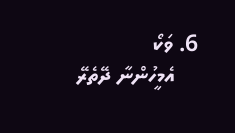6. ވަކޯ
    އެމީހުންނާ ދޭތެރޭ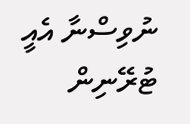ނުވިސްނާ އެއީ ޓުރޭނިން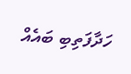ހަދާފަތިބި ބައެއް